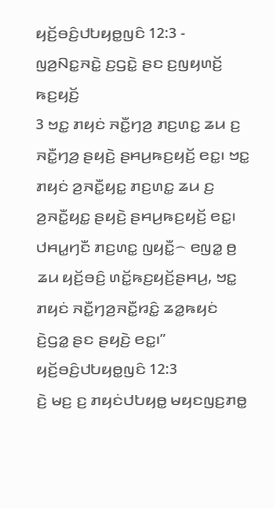ꤟꤢꤩ꤬ꤋꤢꤨ꤬ꤓꤝꤟꤥ꤭ꤜꤢꤨ 12:3 - ꤜꤤ꤬ꤡꤢ꤭ꤏꤢꤧ꤭ ꤢ꤬ꤞꤢꤧ꤭ ꤔꤢ ꤢ꤬ꤜꤟꤛꤢꤩ꤬ ꤒꤢ꤬ꤟꤢꤩ꤬
3 ꤠꤢ꤭ ꤊꤟꤢꤦ ꤏꤢꤪ꤭ꤚꤤ꤬ ꤊꤢ꤬ꤛꤢ꤭ ꤘꤣ ꤢ꤬ ꤏꤢꤪ꤭ꤚꤤ꤬ ꤔꤟꤢꤧ꤬ ꤔꤌꤣ꤬ꤒꤢ꤬ꤟꤢꤩ꤬ ꤕꤢ꤭꤯ ꤠꤢ꤭ ꤊꤟꤢꤦ ꤤ꤬ꤏꤢꤪ꤭ꤟꤢ꤭ ꤊꤢ꤬ꤛꤢ꤭ ꤘꤣ ꤢ꤬ ꤤ꤬ꤏꤢꤪ꤭ꤟꤢ꤭ ꤔꤟꤢꤧ꤬ ꤔꤌꤣ꤬ꤒꤢ꤬ꤟꤢꤩ꤬ ꤕꤢ꤭꤯ ꤓꤌꤣ꤭ꤚꤢꤪ ꤊꤢ꤬ꤛꤢ꤭ ꤜꤟꤢꤪ꤭꤮ ꤕꤜꤤ꤭ ꤥ꤬ ꤘꤣ ꤟꤢꤩ꤬ꤋꤢꤨ꤬ ꤛꤢꤩ꤭ꤒꤢ꤬ꤟꤢꤩ꤬ꤔꤌꤣ꤬, ꤠꤢ꤭ ꤊꤟꤢꤦ ꤏꤢꤪ꤭ꤚꤤ꤬ꤏꤢꤪ꤭ꤙꤢꤨ꤭ ꤘꤤ꤭ꤒꤟꤢꤦ ꤢꤧ꤬ꤞꤤ꤭ ꤔꤢ ꤔꤟꤢꤧ꤬ ꤕꤢ꤭꤯”
ꤟꤢꤩ꤬ꤋꤢꤨ꤬ꤓꤝꤟꤥ꤭ꤜꤢꤨ 12:3
ꤢꤧ꤬ ꤗꤢ꤬ ꤢ꤬ ꤊꤟꤢꤦꤓꤝꤟꤥ꤭ ꤗꤟꤢꤜꤢ꤬ꤊꤥ꤭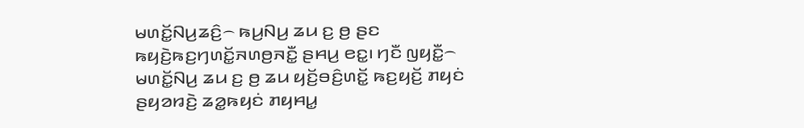ꤗꤛꤢꤩ꤭ꤡꤣ꤬ꤘꤢꤨ꤬꤮ ꤒꤣ꤬ꤡꤣ꤬ ꤘꤣ ꤢ꤬ ꤥ꤬ ꤔꤢ ꤒꤟꤢꤧ꤬ꤒꤢ꤬ꤚꤛꤢꤩ꤭ꤏꤛꤥ꤬ꤏꤢꤪ꤭ ꤔꤌꤣ꤬ ꤕꤢ꤭꤯ ꤚꤢꤪ ꤜꤟꤢꤪ꤭꤮ ꤗꤛꤢꤩ꤭ꤡꤣ꤬ ꤘꤣ ꤢ꤬ ꤥ꤬ ꤘꤣ ꤟꤢꤩ꤬ꤋꤢꤨ꤬ꤛꤢꤩ꤭ ꤒꤢ꤬ꤟꤢꤩ꤬ ꤊꤟꤢꤦ ꤔꤟꤤꤙꤢꤧ꤬ ꤘꤤ꤭ꤒꤟꤢꤦ ꤊꤟꤌꤣ꤭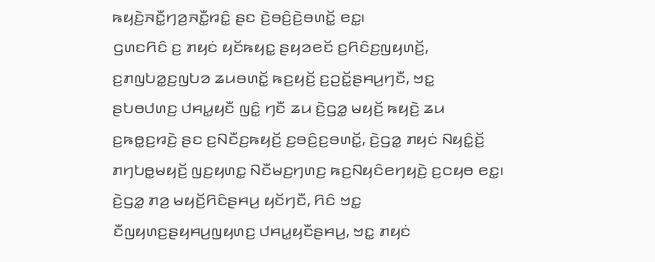ꤒꤟꤢꤧ꤬ꤏꤢꤪ꤭ꤚꤤ꤬ꤏꤢꤪ꤭ꤙꤢꤨ꤭ ꤔꤢ ꤢꤧ꤬ꤋꤢꤨ꤬ꤢꤧ꤬ꤋꤛꤢꤩ꤭ ꤕꤢ꤭꤯
ꤞꤛꤢꤖꤢꤨ ꤢ꤬ ꤊꤟꤢꤦ ꤟꤢꤩꤒꤟꤢ꤭ ꤔꤟꤤꤕꤢꤩ ꤢ꤬ꤖꤢꤨꤢ꤬ꤜꤟꤛꤢꤩ꤬, ꤢ꤬ꤊꤜꤝꤤ꤭ꤢ꤬ꤜꤝꤤ ꤘꤣꤋꤛꤢꤩ꤭ ꤒꤢ꤬ꤟꤢꤩ꤬ ꤢ꤬ꤑꤢꤩ꤭ꤔꤌꤣ꤬ꤚꤢꤪ, ꤠꤢ꤭ ꤔꤝꤥꤓꤛꤢ꤬ ꤓꤌꤣ꤭ꤟꤢꤪ ꤜꤢꤨ꤭ ꤚꤢꤪ ꤘꤣ ꤢꤧ꤬ꤞꤤ꤭ ꤗꤟꤢꤩ꤬ ꤒꤟꤢꤧ꤬ ꤘꤣ ꤢ꤬ꤒꤥ꤭ꤢ꤬ꤙꤢꤧ꤬ ꤔꤢ ꤢ꤬ꤡꤢꤪꤢ꤬ꤒꤟꤢꤩ꤬ ꤢ꤬ꤋꤢꤨ꤬ꤢ꤬ꤋꤛꤢꤩ꤭, ꤢꤧ꤬ꤞꤤ꤭ ꤊꤟꤢꤦ ꤡꤟꤢꤨ꤭ꤢꤩ꤬ ꤊꤚꤝꤥ꤭ꤗꤟꤢꤩ꤬ ꤜꤢ꤬ꤟꤛꤢ꤭ ꤡꤢꤪꤗꤢ꤬ꤚꤛꤢ꤬ ꤒꤢ꤬ꤡꤟꤢꤨꤕꤚꤟꤢꤧ꤬ ꤢ꤬ꤍꤟꤥ ꤕꤢ꤭꤯ ꤢꤧ꤬ꤞꤤ꤭ ꤊꤤ꤬ ꤗꤟꤢꤩ꤬ꤖꤢꤨꤔꤌꤣ꤬ ꤟꤢꤩꤚꤢꤪ, ꤖꤢꤨ ꤠꤢ꤭ ꤢꤪꤜꤟꤛꤢ꤬ꤔꤟꤌꤣ꤬ꤜꤟꤛꤢ꤬ ꤓꤌꤣ꤭ꤟꤢꤪꤔꤌꤣ꤬, ꤠꤢ꤭ ꤊꤟꤢꤦ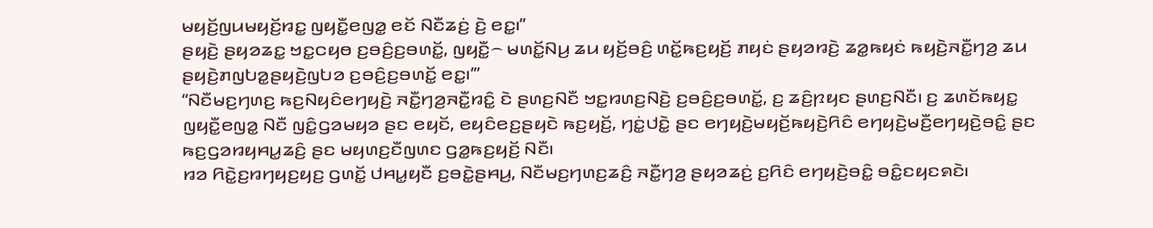ꤗꤟꤢꤩ꤬ꤜꤣꤗꤟꤢꤩ꤬ꤙꤢ꤭ ꤜꤟꤢꤪ꤭ꤕꤜꤤ꤭ ꤕꤢꤩ ꤡꤢꤪꤘꤢꤦ꤬ ꤢꤧ꤬ ꤕꤢ꤭꤯”
ꤔꤟꤢꤧ꤬ ꤔꤟꤤꤘꤢ꤭ ꤠꤢ꤭ꤍꤟꤥ ꤢ꤬ꤋꤢꤨ꤬ꤢ꤬ꤋꤛꤢꤩ꤭, ꤜꤟꤢꤪ꤭꤮ ꤗꤛꤢꤩ꤭ꤡꤣ꤬ ꤘꤣ ꤟꤢꤩ꤬ꤋꤢꤨ꤬ ꤛꤢꤩ꤭ꤒꤢ꤬ꤟꤢꤩ꤬ ꤊꤟꤢꤦ ꤔꤟꤤꤙꤢꤧ꤬ ꤘꤤ꤭ꤒꤟꤢꤦ ꤒꤟꤢꤧ꤬ꤏꤢꤪ꤭ꤚꤤ꤬ ꤘꤣ ꤔꤟꤢꤧ꤬ꤊꤜꤝꤤ꤭ꤔꤟꤢꤧ꤬ꤜꤝꤤ ꤢ꤬ꤋꤢꤨ꤬ꤢ꤬ꤋꤛꤢꤩ꤭ ꤕꤢ꤭꤯’”
“ꤡꤢꤪꤗꤢ꤬ꤚꤛꤢ꤬ ꤒꤢ꤬ꤡꤟꤢꤨꤕꤚꤟꤢꤧ꤬ ꤏꤢꤪ꤭ꤚꤤ꤬ꤏꤢꤪ꤭ꤙꤢꤨ꤭ ꤢꤧ ꤔꤛꤢ꤬ꤡꤢꤪ ꤠꤢ꤭ꤙꤛꤢ꤬ꤡꤢꤧ꤬ ꤢ꤬ꤋꤢꤨ꤬ꤢ꤬ꤋꤛꤢꤩ꤭, ꤢ꤬ ꤘꤢꤨ꤬ꤐꤟꤢ ꤔꤛꤢ꤬ꤡꤢꤪ꤯ ꤢ꤬ ꤘꤛꤢꤩꤒꤟꤢ꤭ ꤜꤟꤢꤪ꤭ꤕꤜꤤ꤭ ꤡꤢꤪ ꤜꤢꤨ꤭ꤞꤤꤗꤟꤤ ꤔꤢ ꤕꤟꤢꤩ, ꤕꤟꤢꤨꤕꤢ꤬ꤔꤟꤢꤧ ꤒꤢ꤬ꤟꤢꤩ꤬, ꤚꤢꤦ꤭ꤓꤢꤧ꤭ ꤔꤢ ꤕꤚꤟꤢꤧ꤬ꤗꤟꤢꤩ꤬ꤒꤟꤢꤧ꤬ꤖꤢꤨ ꤕꤚꤟꤢꤧ꤬ꤗꤢꤪ꤬ꤕꤚꤟꤢꤧ꤬ꤋꤢꤨ꤭ ꤔꤢ ꤒꤢ꤬ꤞꤤꤙꤟꤌꤣ꤭ꤘꤢꤨ꤬ ꤔꤢ ꤗꤟꤛꤢ꤬ꤢꤪꤜꤛꤢ ꤞꤤ꤭ꤒꤢ꤬ꤟꤢꤩ꤬ ꤡꤢꤪ꤯
ꤙꤤ ꤖꤢꤧ꤭ꤢ꤬ꤙꤚꤟꤢ꤬ꤟꤢ꤬ ꤞꤛꤢꤩ꤭ ꤓꤌꤣ꤭ꤟꤢꤪ ꤢ꤬ꤋꤢꤧ꤭ꤔꤌꤣ꤬, ꤡꤢꤪꤗꤢ꤬ꤚꤛꤢ꤬ꤘꤢꤨ꤬ ꤏꤢꤪ꤭ꤚꤤ꤬ ꤔꤟꤤꤘꤢꤦ꤬ ꤢ꤬ꤖꤢꤨ ꤕꤚꤟꤢꤧ꤬ꤋꤢꤨ꤭ ꤋꤢꤨ꤭ꤢꤟꤢꤎꤢꤧ꤯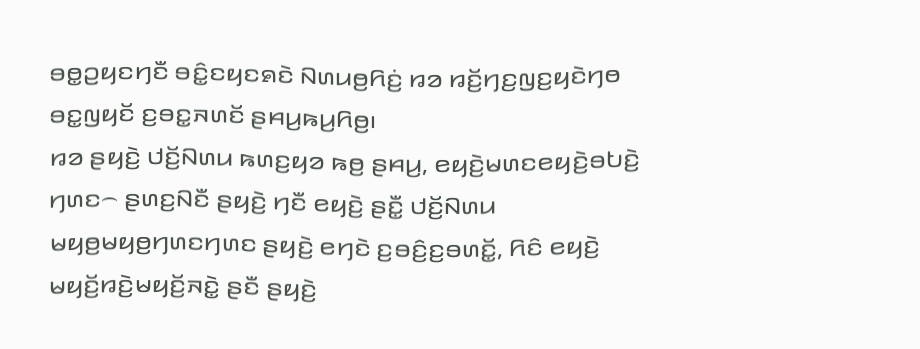ꤋꤥ꤭ꤑꤟꤢꤚꤢꤪ ꤋꤢꤨ꤭ꤢꤟꤢꤎꤢꤧ ꤡꤛꤣꤥ꤬ꤖꤢꤦ꤬ ꤙꤤ ꤙꤢꤩ꤬ꤚꤢ꤬ꤜꤢ꤬ꤟꤢꤧꤚꤥ ꤋꤢ꤭ꤜꤟꤢꤩ ꤢ꤬ꤋꤢ꤭ꤏꤛꤢꤩ ꤔꤌꤣ꤬ꤒꤣ꤬ꤖꤥ꤬꤯
ꤙꤤ ꤔꤟꤢꤧ꤬ ꤓꤢꤩ꤬ꤡꤛꤣ ꤒꤛꤢ꤬ꤟꤤ ꤒꤥ꤬ ꤔꤌꤣ꤬, ꤕꤟꤢꤧ꤬ꤗꤛꤢꤕꤟꤢꤧ꤬ꤋꤝꤢꤧ꤬ ꤚꤛꤢ꤮ ꤔꤛꤢ꤬ꤡꤢꤪ ꤔꤟꤢꤧ꤬ ꤚꤢꤪ ꤕꤟꤢꤧ꤬ ꤔꤢꤪ꤭ ꤓꤢꤩ꤬ꤡꤛꤣ ꤗꤟꤥ꤬ꤗꤟꤥ꤬ꤚꤛꤢꤚꤛꤢ ꤔꤟꤢꤧ꤬ ꤕꤚꤢꤧ ꤢ꤬ꤋꤢꤨ꤬ꤢ꤬ꤋꤛꤢꤩ꤭, ꤖꤢꤨ ꤕꤟꤢꤧ꤬ ꤗꤟꤢꤩ꤬ꤙꤢꤧ꤬ꤗꤟꤢꤩ꤬ꤏꤢꤧ꤭ ꤔꤢꤪ ꤔꤟꤢꤧ꤬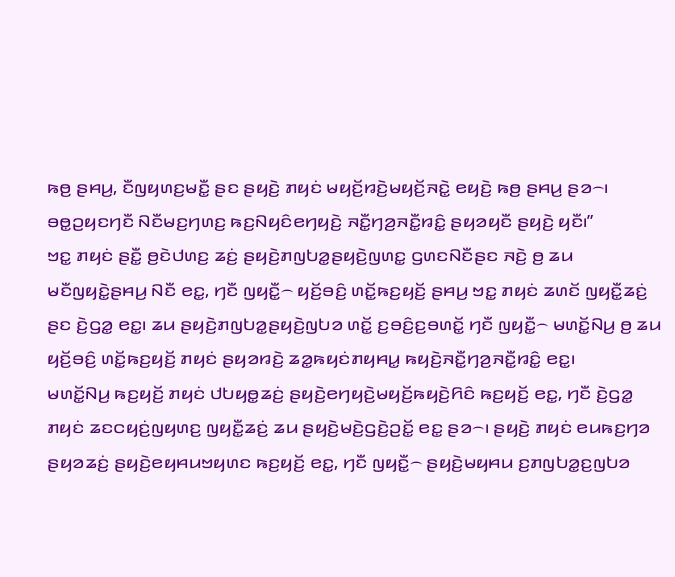ꤒꤥ꤬ ꤔꤌꤣ꤬, ꤢꤪꤜꤟꤛꤢ꤬ꤗꤢꤪ꤭ ꤔꤢ ꤔꤟꤢꤧ꤬ ꤊꤟꤢꤦ ꤗꤟꤢꤩ꤬ꤙꤢꤧ꤬ꤗꤟꤢꤩ꤬ꤏꤢꤧ꤭ ꤕꤟꤢꤧ꤬ ꤒꤥ꤬ ꤔꤌꤣ꤬ ꤔꤤ꤮꤯ ꤋꤥ꤭ꤑꤟꤢꤚꤢꤪ ꤡꤢꤪꤗꤢ꤬ꤚꤛꤢ꤬ ꤒꤢ꤬ꤡꤟꤢꤨꤕꤚꤟꤢꤧ꤬ ꤏꤢꤪ꤭ꤚꤤ꤬ꤏꤢꤪ꤭ꤙꤢꤨ꤭ ꤔꤟꤤꤟꤢꤪ ꤔꤟꤢꤧ꤬ ꤟꤢꤪ꤯”
ꤠꤢ꤭ ꤊꤟꤢꤦ ꤔꤢꤪ꤭ ꤥ꤬ꤢꤧꤓꤛꤢ꤬ ꤘꤢꤦ꤬ ꤔꤟꤢꤧ꤬ꤊꤜꤝꤤ꤭ꤔꤟꤢꤧ꤬ꤜꤛꤢ꤭ ꤞꤛꤢꤡꤢꤪꤔꤢ ꤏꤢꤧ꤬ ꤥ꤬ ꤘꤣ ꤗꤢꤪꤜꤟꤢꤧ꤭ꤔꤌꤣ꤬ ꤡꤢꤪ ꤕꤢ꤭, ꤚꤢꤪ ꤜꤟꤢꤪ꤭꤮ ꤟꤢꤩ꤬ꤋꤢꤨ꤬ ꤛꤢꤩ꤭ꤒꤢ꤬ꤟꤢꤩ꤬ ꤔꤌꤣ꤬ ꤠꤢ꤭ ꤊꤟꤢꤦ ꤘꤛꤢꤩ ꤜꤟꤢꤪ꤭ꤘꤢꤦ꤬ ꤔꤢ ꤢꤧ꤬ꤞꤤ꤭ ꤕꤢ꤭꤯ ꤘꤣ ꤔꤟꤢꤧ꤬ꤊꤜꤝꤤ꤭ꤔꤟꤢꤧ꤬ꤜꤝꤤ ꤛꤢꤩ꤭ ꤢ꤬ꤋꤢꤨ꤬ꤢ꤬ꤋꤛꤢꤩ꤭ ꤚꤢꤪ ꤜꤟꤢꤪ꤭꤮ ꤗꤛꤢꤩ꤭ꤡꤣ꤬ ꤥ꤬ ꤘꤣ ꤟꤢꤩ꤬ꤋꤢꤨ꤬ ꤛꤢꤩ꤭ꤒꤢ꤬ꤟꤢꤩ꤬ ꤊꤟꤢꤦ ꤔꤟꤤꤙꤢꤧ꤬ ꤘꤤ꤭ꤒꤟꤢꤦꤊꤟꤌꤣ꤭ ꤒꤟꤢꤧ꤬ꤏꤢꤪ꤭ꤚꤤ꤬ꤏꤢꤪ꤭ꤙꤢꤨ꤭ ꤕꤢ꤭꤯
ꤗꤛꤢꤩ꤭ꤡꤣ꤬ ꤒꤢ꤬ꤟꤢꤩ꤬ ꤊꤟꤢꤦ ꤓꤝꤟꤥ꤭ꤘꤢꤦ꤬ ꤔꤟꤢꤧ꤬ꤕꤚꤟꤢꤧ꤬ꤗꤟꤢꤩ꤬ꤒꤟꤢꤧ꤬ꤖꤢꤨ ꤒꤢ꤬ꤟꤢꤩ꤬ ꤕꤢ꤭, ꤚꤢꤪ ꤢꤧ꤬ꤞꤤ꤭ ꤊꤟꤢꤦ ꤘꤢꤍꤟꤢꤦ꤬ꤜꤟꤛꤢ꤬ ꤜꤟꤢꤪ꤭ꤘꤢꤦ꤬ ꤘꤣ ꤔꤟꤢꤧ꤬ꤗꤢꤧ꤬ꤞꤢꤧ꤬ꤑꤢꤩ꤭ ꤕꤢ꤭ ꤔꤤ꤮꤯ ꤔꤟꤢꤧ꤬ ꤊꤟꤢꤦ ꤕꤣꤒꤢ꤬ꤚꤤ ꤔꤟꤤꤘꤢꤦ꤬ ꤔꤟꤢꤧ꤬ꤕꤟꤌꤣꤠꤟꤛꤢ ꤒꤢ꤬ꤟꤢꤩ꤬ ꤕꤢ꤭, ꤚꤢꤪ ꤜꤟꤢꤪ꤭꤮ ꤔꤟꤢꤧ꤬ꤗꤟꤌꤣ ꤢ꤬ꤊꤜꤝꤤ꤭ꤢ꤬ꤜꤝꤤ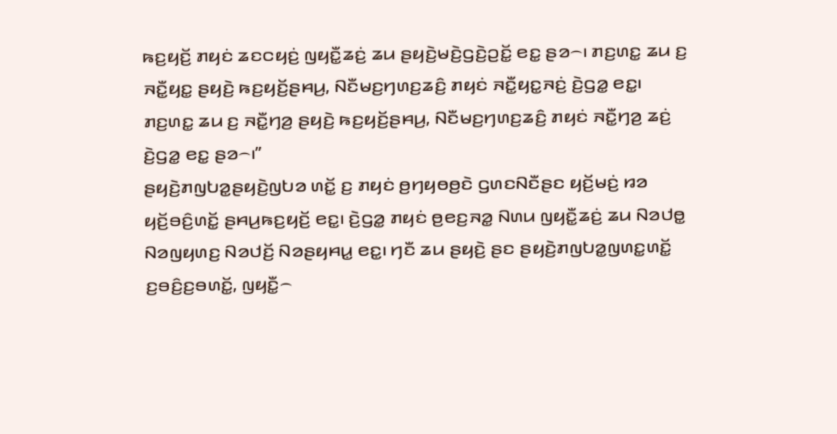ꤒꤢ꤬ꤟꤢꤩ꤬ ꤊꤟꤢꤦ ꤘꤢꤍꤟꤢꤦ꤬ ꤜꤟꤢꤪ꤭ꤘꤢꤦ꤬ ꤘꤣ ꤔꤟꤢꤧ꤬ꤗꤢꤧ꤬ꤞꤢꤧ꤬ꤑꤢꤩ꤭ ꤕꤢ꤭ ꤔꤤ꤮꤯ ꤊꤢ꤬ꤛꤢ꤭ ꤘꤣ ꤢ꤬ ꤏꤢꤪ꤭ꤟꤢ꤭ ꤔꤟꤢꤧ꤬ ꤒꤢ꤬ꤟꤢꤩ꤬ꤔꤌꤣ꤬, ꤡꤢꤪꤗꤢ꤬ꤚꤛꤢ꤬ꤘꤢꤨ꤬ ꤊꤟꤢꤦ ꤏꤢꤪ꤭ꤟꤢ꤭ꤏꤢꤦ꤬ ꤢꤧ꤬ꤞꤤ꤭ ꤕꤢ꤭꤯ ꤊꤢ꤬ꤛꤢ꤭ ꤘꤣ ꤢ꤬ ꤏꤢꤪ꤭ꤚꤤ꤬ ꤔꤟꤢꤧ꤬ ꤒꤢ꤬ꤟꤢꤩ꤬ꤔꤌꤣ꤬, ꤡꤢꤪꤗꤢ꤬ꤚꤛꤢ꤬ꤘꤢꤨ꤬ ꤊꤟꤢꤦ ꤏꤢꤪ꤭ꤚꤤ꤬ ꤘꤢꤦ꤬ ꤢꤧ꤬ꤞꤤ꤭ ꤕꤢ꤭ ꤔꤤ꤮꤯”
ꤔꤟꤢꤧ꤬ꤊꤜꤝꤤ꤭ꤔꤟꤢꤧ꤬ꤜꤝꤤ ꤛꤢꤩ꤭ ꤢ꤬ ꤊꤟꤢꤦ ꤥ꤬ꤚꤟꤥꤥ꤬ꤢꤧ ꤞꤛꤢꤡꤢꤪꤔꤢ ꤟꤢꤩ꤬ꤗꤢꤦ꤬ ꤙꤤ ꤟꤢꤩ꤬ꤋꤢꤨ꤬ꤛꤢꤩ꤭ ꤔꤌꤣ꤬ꤒꤢ꤬ꤟꤢꤩ꤬ ꤕꤢ꤭꤯ ꤢꤧ꤬ꤞꤤ꤭ ꤊꤟꤢꤦ ꤥ꤬ꤕꤢ꤬ꤏꤤ꤭ ꤡꤛꤣ ꤜꤟꤢꤪ꤭ꤘꤢꤦ꤬ ꤘꤣ ꤡꤤꤓꤥ꤭ ꤡꤤꤜꤟꤛꤢ꤬ ꤡꤤꤓꤢꤩ꤬ ꤡꤤꤔꤟꤌꤣ꤭ ꤕꤢ꤭꤯ ꤚꤢꤪ ꤘꤣ ꤔꤟꤢꤧ꤬ ꤔꤢ ꤔꤟꤢꤧ꤬ꤊꤜꤝꤤ꤭ꤜꤛꤢ꤭ꤛꤢꤩ꤭ ꤢ꤬ꤋꤢꤨ꤬ꤢ꤬ꤋꤛꤢꤩ꤭, ꤜꤟꤢꤪ꤭꤮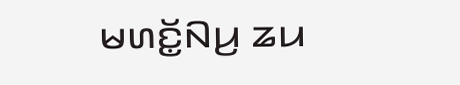ꤗꤛꤢꤩ꤭ꤡꤣ꤬ ꤘꤣ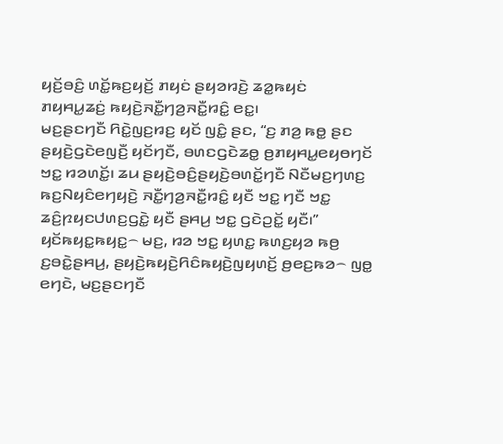ꤟꤢꤩ꤬ꤋꤢꤨ꤬ ꤛꤢꤩ꤭ꤒꤢ꤬ꤟꤢꤩ꤬ ꤊꤟꤢꤦ ꤔꤟꤤꤙꤢꤧ꤬ ꤘꤤ꤭ꤒꤟꤢꤦ ꤊꤟꤌꤣ꤭ꤘꤢꤦ꤬ ꤒꤟꤢꤧ꤬ꤏꤢꤪ꤭ꤚꤤ꤬ꤏꤢꤪ꤭ꤙꤢꤨ꤭ ꤕꤢ꤭꤯
ꤗꤢ꤬ꤔꤢꤚꤢꤪ ꤖꤢꤧ꤭ꤜꤢ꤬ꤙꤢ꤬ ꤟꤢꤩ ꤜꤢꤨ꤭ ꤔꤢ, “ꤢ꤬ ꤊꤤ꤬ ꤒꤥ꤭ ꤔꤢ ꤔꤟꤢꤧ꤬ꤞꤢꤧꤕꤜꤢꤪ꤬ ꤟꤢꤩꤚꤢꤪ, ꤋꤛꤢꤞꤢꤧꤘꤥ꤭ ꤥ꤬ꤊꤟꤌꤣ꤭ꤕꤟꤥꤚꤢꤩ ꤠꤢ꤭ ꤙꤤꤛꤢꤩ꤭꤯ ꤘꤣ ꤔꤟꤢꤧ꤬ꤋꤢꤨ꤬ꤔꤟꤢꤧ꤬ꤋꤛꤢꤩ꤭ꤚꤢꤪ ꤡꤢꤪꤗꤢ꤬ꤚꤛꤢ꤬ ꤒꤢ꤬ꤡꤟꤢꤨꤕꤚꤟꤢꤧ꤬ ꤏꤢꤪ꤭ꤚꤤ꤬ꤏꤢꤪ꤭ꤙꤢꤨ꤭ ꤟꤢꤪ ꤠꤢ꤭ ꤚꤢꤪ ꤠꤢ꤭ ꤘꤢꤨ꤬ꤐꤟꤢꤓꤛꤢ꤬ꤞꤢꤧ꤭ ꤟꤢꤪ ꤔꤌꤣ꤬ ꤠꤢ꤭ ꤞꤢꤧꤑꤢꤩ꤭ ꤟꤢꤪ꤯”
ꤟꤢꤩꤒꤟꤢ꤭ꤒꤟꤢ꤭꤮ ꤗꤢ꤬, ꤙꤤ ꤠꤢ꤭ ꤟꤛꤢ꤭ ꤒꤛꤢ꤬ꤟꤤ ꤒꤥ꤬ ꤢ꤬ꤋꤢꤧ꤭ꤔꤌꤣ꤬, ꤔꤟꤢꤧ꤬ꤒꤟꤢꤧ꤬ꤖꤢꤨꤒꤟꤢꤧ꤬ꤜꤟꤛꤢꤩ꤬ ꤥ꤬ꤕꤢ꤬ꤒꤤ꤮ ꤜꤥ꤭ ꤕꤚꤢꤧ, ꤗꤢ꤬ꤔꤢꤚꤢꤪ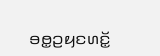ꤋꤥ꤭ꤑꤟꤢꤛꤢꤩ꤭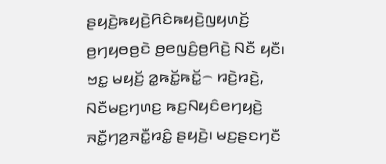ꤔꤟꤢꤧ꤬ꤒꤟꤢꤧ꤬ꤖꤢꤨꤒꤟꤢꤧ꤬ꤜꤟꤛꤢꤩ꤬ ꤥ꤬ꤚꤟꤥꤥ꤬ꤢꤧ ꤥ꤬ꤕꤜꤢꤨ꤬ꤥ꤬ꤖꤢꤧ꤬ ꤡꤢꤪ ꤟꤢꤪ꤯ ꤠꤢ꤭ ꤗꤟꤢꤩ꤬ ꤤ꤭ꤒꤢꤩ꤭ꤒꤢꤩ꤭꤮ ꤙꤢꤧ꤬ꤙꤢꤧ꤬, ꤡꤢꤪꤗꤢ꤬ꤚꤛꤢ꤬ ꤒꤢ꤬ꤡꤟꤢꤨꤕꤚꤟꤢꤧ꤬ ꤏꤢꤪ꤭ꤚꤤ꤬ꤏꤢꤪ꤭ꤙꤢꤨ꤭ ꤔꤟꤢꤧ꤬꤯ ꤗꤢ꤬ꤔꤢꤚꤢꤪ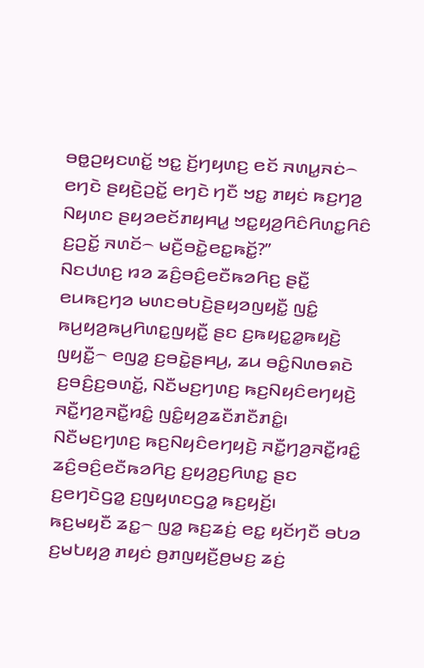ꤋꤥ꤭ꤑꤟꤢꤛꤢꤩ꤭ ꤠꤢ꤭ ꤢꤩ꤬ꤚꤟꤛꤢ꤬ ꤕꤢꤩ ꤏꤛꤣ꤭ꤏꤢꤦ꤮ ꤕꤚꤢꤧ ꤔꤟꤢꤧ꤬ꤑꤢꤩ꤭ ꤕꤚꤢꤧ ꤚꤢꤪ ꤠꤢ꤭ ꤊꤟꤢꤦ ꤒꤢ꤬ꤚꤤ꤬ ꤡꤟꤛꤢ ꤔꤟꤤꤕꤢꤩꤊꤟꤌꤣ꤭ ꤠꤢ꤭ꤟꤤ꤬ꤖꤢꤨꤖꤛꤢ꤭ꤖꤢꤨ ꤢ꤬ꤑꤢꤩ꤭ ꤏꤛꤢꤩ꤮ ꤗꤢꤪ꤬ꤋꤢꤧ꤭ꤕꤢ꤭ꤒꤢꤩ꤭?”
ꤡꤢꤓꤛꤢ꤬ ꤙꤤ ꤘꤢꤨ꤬ꤋꤢꤨ꤬ꤕꤢꤪꤒꤤꤖꤢ꤬ ꤔꤢꤪ꤭ ꤕꤣꤒꤢ꤬ꤚꤤ ꤗꤛꤢꤋꤝꤢꤧ꤬ꤔꤟꤤꤜꤟꤢꤪ꤭ ꤜꤢꤨ꤭ ꤒꤣ꤬ꤟꤤ꤬ꤒꤣ꤬ꤖꤛꤢ꤭ꤜꤟꤢꤪ꤭ ꤔꤢ ꤢ꤬ꤒꤟꤢ꤭ꤤ꤭ꤒꤟꤢꤧ꤬ ꤜꤟꤢꤪ꤭꤮ ꤕꤜꤤ꤭ ꤢ꤬ꤋꤢꤧ꤭ꤔꤌꤣ꤬, ꤘꤣ ꤋꤢꤨ꤭ꤡꤛꤥꤎꤢꤧ ꤢ꤬ꤋꤢꤨ꤬ꤢ꤬ꤋꤛꤢꤩ꤭, ꤡꤢꤪꤗꤢ꤬ꤚꤛꤢ꤬ ꤒꤢ꤬ꤡꤟꤢꤨꤕꤚꤟꤢꤧ꤬ ꤏꤢꤪ꤭ꤚꤤ꤬ꤏꤢꤪ꤭ꤙꤢꤨ꤭ ꤜꤢꤨ꤭ꤟꤤ꤬ꤘꤢꤪꤊꤢꤪꤊꤢꤨ꤭꤯ ꤡꤢꤪꤗꤢ꤬ꤚꤛꤢ꤬ ꤒꤢ꤬ꤡꤟꤢꤨꤕꤚꤟꤢꤧ꤬ ꤏꤢꤪ꤭ꤚꤤ꤬ꤏꤢꤪ꤭ꤙꤢꤨ꤭ ꤘꤢꤨ꤬ꤋꤢꤨ꤬ꤕꤢꤪꤒꤤꤖꤢ꤬ ꤢ꤬ꤟꤤ꤬ꤢ꤬ꤖꤛꤢ꤭ ꤔꤢ ꤢ꤬ꤕꤚꤢꤧꤞꤤ꤭ ꤢ꤬ꤜꤟꤛꤢꤞꤤ꤭ ꤒꤢ꤬ꤟꤢꤩ꤬꤯
ꤒꤢ꤬ꤗꤟꤢꤪ ꤘꤢ꤭꤮ ꤜꤤ꤭ ꤒꤢ꤬ꤘꤢꤦ꤬ ꤕꤢ꤭ ꤟꤢꤩꤚꤢꤪ ꤋꤝꤤ ꤢ꤬ꤗꤝꤟꤤ꤬ ꤊꤟꤢꤦ ꤥ꤬ꤊꤜꤟꤢꤪ꤬ꤥ꤬ꤗꤢ꤬ ꤘꤢꤦ꤬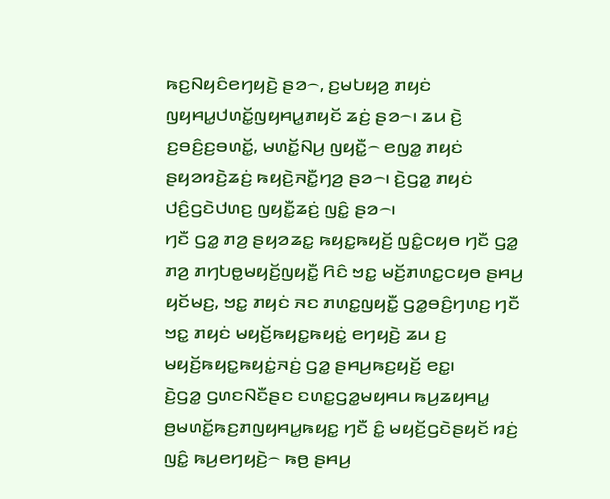ꤒꤢ꤬ꤡꤟꤢꤨꤕꤚꤟꤢꤧ꤬ ꤔꤤ꤮, ꤢ꤬ꤗꤝꤟꤤ꤬ ꤊꤟꤢꤦ ꤜꤟꤌꤣ꤭ꤓꤛꤢꤩ꤭ꤜꤟꤌꤣ꤭ꤊꤟꤢꤩ ꤘꤢꤦ꤬ ꤔꤤ꤮꤯ ꤘꤣ ꤢꤧ꤬ ꤢ꤬ꤋꤢꤨ꤬ꤢ꤬ꤋꤛꤢꤩ꤭, ꤗꤛꤢꤩ꤭ꤡꤣ꤬ ꤜꤟꤢꤪ꤭꤮ ꤕꤜꤤ꤭ ꤊꤟꤢꤦ ꤔꤟꤤꤙꤢꤧ꤬ꤘꤢꤦ꤬ ꤒꤟꤢꤧ꤬ꤏꤢꤪ꤭ꤚꤤ꤬ ꤔꤤ꤮꤯ ꤢꤧ꤬ꤞꤤ꤭ ꤊꤟꤢꤦ ꤓꤢꤨ꤬ꤞꤢꤧꤓꤛꤢ꤬ ꤜꤟꤢꤪ꤭ꤘꤢꤦ꤬ ꤜꤢꤨ꤭ ꤔꤤ꤮꤯
ꤚꤢꤪ ꤞꤤ꤭ ꤊꤤ꤬ ꤔꤟꤤꤘꤢ꤭ ꤒꤟꤢ꤭ꤒꤟꤢꤩ꤬ ꤜꤢꤨ꤭ꤍꤟꤥ ꤚꤢꤪ ꤞꤤ꤭ ꤊꤤ꤬ ꤊꤚꤝꤥ꤭ꤗꤟꤢꤩ꤬ꤜꤟꤢꤪ꤭ ꤖꤢꤨ ꤠꤢ꤭ ꤗꤢꤩ꤬ꤊꤛꤢ꤭ꤍꤟꤥ ꤔꤌꤣ꤬ ꤟꤢꤩꤗꤢ꤬, ꤠꤢ꤭ ꤊꤟꤢꤦ ꤏꤢ ꤊꤛꤢ꤭ꤜꤟꤢꤪ꤭ ꤞꤤ꤭ꤋꤢꤨ꤬ꤚꤛꤢ꤬ ꤚꤢꤪ ꤠꤢ꤭ ꤊꤟꤢꤦ ꤗꤟꤢꤩ꤬ꤒꤟꤢ꤭ꤒꤟꤢꤦ꤭ ꤕꤚꤟꤢꤧ꤬ ꤘꤣ ꤢ꤬ ꤗꤟꤢꤩ꤬ꤒꤟꤢ꤭ꤒꤟꤢꤦ꤭ꤏꤢꤦ꤬ ꤞꤤ꤭ ꤔꤌꤣ꤬ꤒꤢ꤬ꤟꤢꤩ꤬ ꤕꤢ꤭꤯
ꤢꤧ꤬ꤞꤤ꤭ ꤞꤛꤢꤡꤢꤪꤔꤢ ꤢꤛꤢ꤭ꤞꤤ꤭ꤗꤟꤌꤣ ꤒꤣ꤬ꤘꤟꤌꤣ꤭ ꤥ꤬ꤗꤛꤢꤩ꤭ꤒꤢ꤬ꤊꤜꤟꤌꤣ꤭ꤒꤟꤢ꤭ ꤚꤢꤪ ꤢꤨ꤭ ꤗꤟꤢꤩ꤬ꤞꤢꤧꤔꤟꤢꤩ ꤙꤢꤦ꤬ ꤜꤢꤨ꤭ ꤒꤣ꤬ꤕꤚꤟꤢꤧ꤬꤮ ꤒꤥ꤬ ꤔꤌꤣ꤬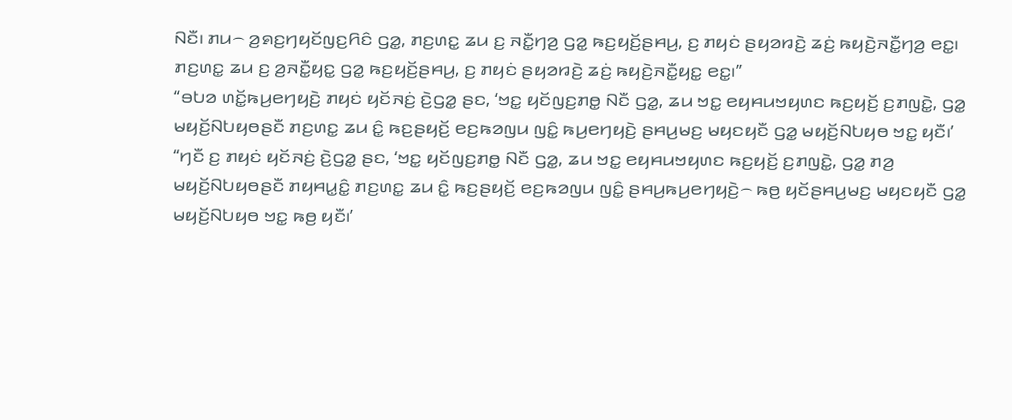ꤡꤢꤪ꤯ ꤊꤣ꤮ ꤤ꤬ꤎꤢ꤬ꤚꤟꤢꤩꤜꤢ꤬ꤖꤢꤨ ꤞꤤ꤭, ꤊꤢ꤬ꤛꤢ꤭ ꤘꤣ ꤢ꤬ ꤏꤢꤪ꤭ꤚꤤ꤬ ꤞꤤ꤭ ꤒꤢ꤬ꤟꤢꤩ꤬ꤔꤌꤣ꤬, ꤢ꤬ ꤊꤟꤢꤦ ꤔꤟꤤꤙꤢꤧ꤬ ꤘꤢꤦ꤬ ꤒꤟꤢꤧ꤬ꤏꤢꤪ꤭ꤚꤤ꤬ ꤕꤢ꤭꤯ ꤊꤢ꤬ꤛꤢ꤭ ꤘꤣ ꤢ꤬ ꤤ꤬ꤏꤢꤪ꤭ꤟꤢ꤭ ꤞꤤ꤭ ꤒꤢ꤬ꤟꤢꤩ꤬ꤔꤌꤣ꤬, ꤢ꤬ ꤊꤟꤢꤦ ꤔꤟꤤꤙꤢꤧ꤬ ꤘꤢꤦ꤬ ꤒꤟꤢꤧ꤬ꤏꤢꤪ꤭ꤟꤢ꤭ ꤕꤢ꤭꤯”
“ꤋꤝꤤ ꤛꤢꤩ꤭ꤒꤣ꤬ꤕꤚꤟꤢꤧ꤬ ꤊꤟꤢꤦ ꤟꤢꤩꤏꤢꤦ꤬ ꤢꤧ꤬ꤞꤤ꤭ ꤔꤢ, ‘ꤠꤢ꤭ ꤟꤢꤩꤜꤢ꤬ꤊꤥ꤭ ꤡꤢꤪ ꤞꤤ꤭, ꤘꤣ ꤠꤢ꤭ ꤕꤟꤌꤣꤠꤟꤛꤢ ꤒꤢ꤬ꤟꤢꤩ꤬ ꤢ꤬ꤊꤜꤢꤧ꤭, ꤞꤤ꤭ ꤗꤟꤢꤩ꤬ꤡꤝꤟꤥꤔꤢꤪ ꤊꤢ꤬ꤛꤢ꤭ ꤘꤣ ꤢꤨ꤭ ꤒꤢ꤬ꤔꤟꤢꤩ꤬ ꤕꤢ꤬ꤒꤤꤜꤣ ꤜꤢꤨ꤭ ꤒꤣ꤬ꤕꤚꤟꤢꤧ꤬ ꤔꤌꤣ꤬ꤗꤢ꤬ ꤗꤟꤢꤟꤢꤪ ꤞꤤ꤭ ꤗꤟꤢꤩ꤬ꤡꤝꤟꤥ ꤠꤢ꤭ ꤟꤢꤪ꤯’
“ꤚꤢꤪ ꤢ꤬ ꤊꤟꤢꤦ ꤟꤢꤩꤏꤢꤦ꤬ ꤢꤧ꤬ꤞꤤ꤭ ꤔꤢ, ‘ꤠꤢ꤭ ꤟꤢꤩꤜꤢ꤬ꤊꤥ꤭ ꤡꤢꤪ ꤞꤤ꤭, ꤘꤣ ꤠꤢ꤭ ꤕꤟꤌꤣꤠꤟꤛꤢ ꤒꤢ꤬ꤟꤢꤩ꤬ ꤢ꤬ꤊꤜꤢꤧ꤭, ꤞꤤ꤭ ꤊꤤ꤬ ꤗꤟꤢꤩ꤬ꤡꤝꤟꤥꤔꤢꤪ ꤊꤟꤌꤣ꤭ꤢꤨ꤭ ꤊꤢ꤬ꤛꤢ꤭ ꤘꤣ ꤢꤨ꤭ ꤒꤢ꤬ꤔꤟꤢꤩ꤬ ꤕꤢ꤬ꤒꤤꤜꤣ ꤜꤢꤨ꤭ ꤔꤌꤣ꤬ꤒꤣ꤬ꤕꤚꤟꤢꤧ꤬꤮ ꤒꤥ꤬ ꤟꤢꤩꤔꤌꤣ꤬ꤗꤢ꤬ ꤗꤟꤢꤟꤢꤪ ꤞꤤ꤭ ꤗꤟꤢꤩ꤬ꤡꤝꤟꤥ ꤠꤢ꤭ ꤒꤥ꤬ ꤟꤢꤪ꤯’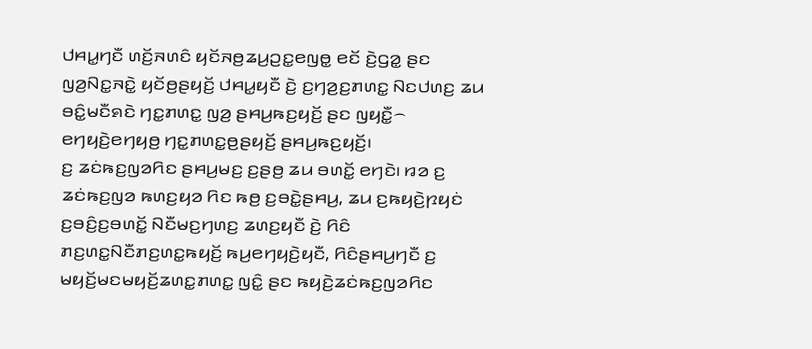ꤓꤌꤣ꤭ꤚꤢꤪ ꤛꤢꤩ꤬ꤏꤛꤢꤨ ꤟꤢꤩꤏꤥ꤬ꤘꤣ꤬ꤑꤢ꤭ꤕꤜꤥ꤭ ꤕꤢꤩ ꤢꤧ꤬ꤞꤤ꤭ ꤔꤢ ꤜꤤ꤬ꤡꤢ꤭ꤏꤢꤧ꤭ ꤟꤢꤩꤥ꤬ꤔꤟꤢꤩ꤬ ꤓꤌꤣ꤭ꤟꤢꤪ ꤢꤧ꤬ ꤢ꤬ꤚꤤ꤬ꤢ꤬ꤊꤛꤢ꤭ ꤡꤢꤓꤛꤢ꤬ ꤘꤣ ꤋꤢꤨ꤭ꤗꤢꤪꤎꤢꤧ ꤚꤢ꤭ꤊꤛꤢ꤭ ꤜꤤ꤬ ꤔꤌꤣ꤬ꤒꤢ꤬ꤟꤢꤩ꤬ ꤔꤢ ꤜꤟꤢꤪ꤭꤮ ꤕꤚꤟꤢꤧ꤬ꤕꤚꤟꤥ꤬ ꤚꤢ꤭ꤊꤛꤢ꤭ꤥ꤬ꤔꤟꤢꤩ꤬ ꤔꤌꤣ꤬ꤒꤢ꤬ꤟꤢꤩ꤬꤯
ꤢ꤬ ꤘꤢꤦꤒꤢ꤬ꤜꤤꤖꤢ ꤔꤌꤣ꤬ꤗꤢ꤬ ꤢ꤬ꤔꤥ꤬ ꤘꤣ ꤋꤛꤢꤩ꤭ ꤕꤚꤢꤧ꤯ ꤙꤤ ꤢ꤬ ꤘꤢꤦꤒꤢ꤬ꤜꤤ ꤒꤛꤢ꤬ꤟꤤ ꤖꤢ ꤒꤥ꤬ ꤢ꤬ꤋꤢꤧ꤭ꤔꤌꤣ꤬, ꤘꤣ ꤢ꤬ꤒꤟꤢꤧ꤬ꤐꤟꤢꤦ ꤢ꤬ꤋꤢꤨ꤬ꤢ꤬ꤋꤛꤢꤩ꤭ ꤡꤢꤪꤗꤢ꤬ꤚꤛꤢ꤬ ꤘꤛꤢ꤬ꤟꤢꤪ ꤢꤧ꤬ ꤖꤢꤨ ꤊꤢ꤬ꤛꤢ꤭ꤡꤢꤪꤊꤢ꤬ꤛꤢ꤭ꤒꤟꤢꤩ꤬ ꤒꤣ꤬ꤕꤚꤟꤢꤧ꤬ꤟꤢꤪ, ꤖꤢꤨꤔꤌꤣ꤬ꤚꤢꤪ ꤢ꤬ ꤗꤟꤢꤩ꤬ꤗꤢꤗꤟꤢꤩ꤬ꤘꤛꤢ꤭ꤊꤛꤢ꤭ ꤜꤢꤨ꤭ ꤔꤢ ꤒꤟꤢꤧ꤬ꤘꤢꤦꤒꤢ꤬ꤜꤤꤖꤢ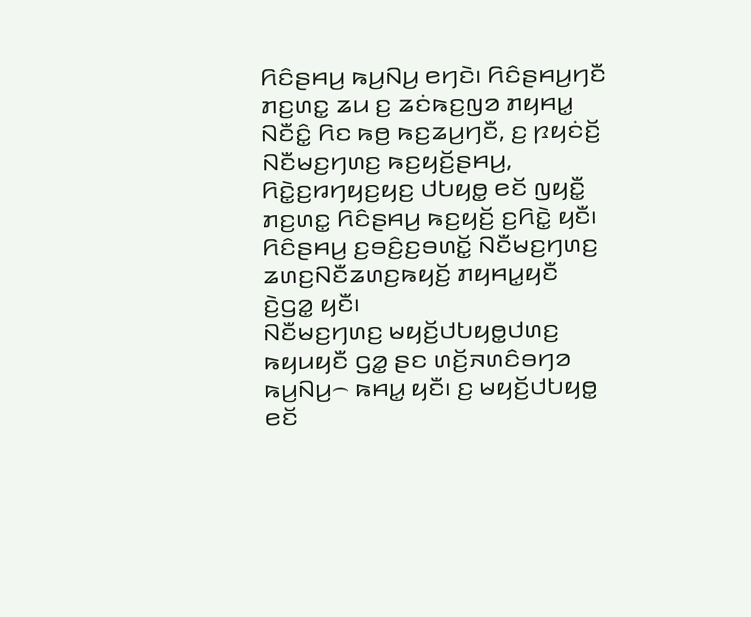ꤖꤢꤨꤔꤌꤣ꤬ ꤒꤣ꤬ꤡꤣ꤬ ꤕꤚꤢꤧ꤯ ꤖꤢꤨꤔꤌꤣ꤬ꤚꤢꤪ ꤊꤢ꤬ꤛꤢ꤭ ꤘꤣ ꤢ꤬ ꤘꤢꤦꤒꤢ꤬ꤜꤤ ꤊꤟꤌꤣ꤭ ꤡꤢꤪꤢꤨ꤭ ꤖꤢ ꤒꤥ꤬ ꤒꤢ꤬ꤘꤣ꤬ꤚꤢꤪ, ꤢ꤬ ꤐꤟꤢꤦꤢꤩ꤬ ꤡꤢꤪꤗꤢ꤬ꤚꤛꤢ꤬ ꤒꤢ꤬ꤟꤢꤩ꤬ꤔꤌꤣ꤬, ꤖꤢꤧ꤭ꤢ꤬ꤙꤚꤟꤢ꤬ꤟꤢ꤬ ꤓꤝꤟꤥ꤭ ꤕꤢꤩ ꤜꤟꤢꤪ꤭ ꤊꤢ꤬ꤛꤢ꤭ ꤖꤢꤨꤔꤌꤣ꤬ ꤒꤢ꤬ꤟꤢꤩ꤬ ꤢ꤬ꤖꤢꤧ꤭ ꤟꤢꤪ꤯ ꤖꤢꤨꤔꤌꤣ꤬ ꤢ꤬ꤋꤢꤨ꤬ꤢ꤬ꤋꤛꤢꤩ꤭ ꤡꤢꤪꤗꤢ꤬ꤚꤛꤢ꤬ ꤘꤛꤢ꤬ꤡꤢꤪꤘꤛꤢ꤬ꤒꤟꤢꤩ꤬ ꤊꤟꤌꤣ꤭ꤟꤢꤪ ꤢꤧ꤬ꤞꤤ꤭ ꤟꤢꤪ꤯
ꤡꤢꤪꤗꤢ꤬ꤚꤛꤢ꤬ ꤗꤟꤢꤩ꤬ꤓꤝꤟꤥ꤭ꤓꤛꤢ꤬ ꤒꤟꤣꤟꤢꤪ ꤞꤤ꤭ ꤔꤢ ꤛꤢꤩ꤬ꤏꤛꤢꤨꤋꤚꤤ ꤒꤣ꤬ꤡꤣ꤬꤮ ꤒꤌꤣ꤭ ꤟꤢꤪ꤯ ꤢ꤬ ꤗꤟꤢꤩ꤬ꤓꤝꤟꤥ꤭ ꤕꤢꤩ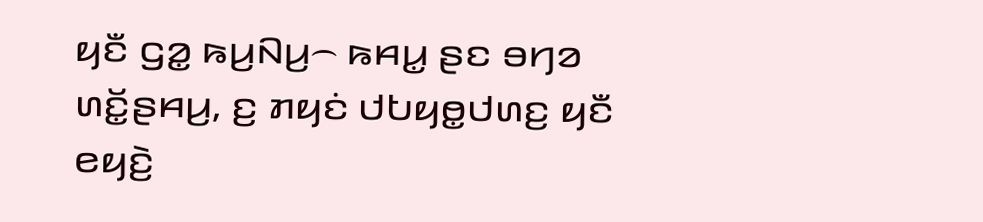ꤟꤢꤪ ꤞꤤ꤭ ꤒꤣ꤬ꤡꤣ꤬꤮ ꤒꤌꤣ꤭ ꤔꤢ ꤋꤚꤤ ꤛꤢꤩ꤭ꤔꤌꤣ꤬, ꤢ꤬ ꤊꤟꤢꤦ ꤓꤝꤟꤥ꤭ꤓꤛꤢ꤬ ꤟꤢꤪ ꤕꤟꤢꤧ꤬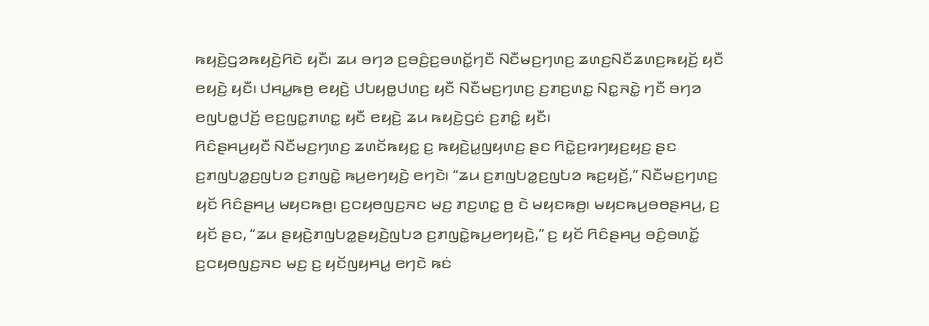ꤒꤟꤢꤧ꤬ꤞꤤꤒꤟꤢꤧ꤬ꤖꤢꤧ ꤟꤢꤪ꤯ ꤘꤣ ꤋꤚꤤ ꤢ꤬ꤋꤢꤨ꤬ꤢ꤬ꤋꤛꤢꤩ꤭ꤚꤢꤪ ꤡꤢꤪꤗꤢ꤬ꤚꤛꤢ꤬ ꤘꤛꤢ꤬ꤡꤢꤪꤘꤛꤢ꤬ꤒꤟꤢꤩ꤬ ꤟꤢꤪ ꤕꤟꤢꤧ꤬ ꤟꤢꤪ꤯ ꤓꤌꤣ꤭ꤒꤥ꤬ ꤕꤟꤢꤧ꤬ ꤓꤝꤟꤥ꤭ꤓꤛꤢ꤬ ꤟꤢꤪ ꤡꤢꤪꤗꤢ꤬ꤚꤛꤢ꤬ ꤢ꤬ꤊꤢ꤬ꤛꤢ꤭ ꤡꤢ꤭ꤏꤢꤧ꤭ ꤚꤢꤪ ꤋꤚꤤ ꤕꤜꤝꤥ꤭ꤓꤢꤩ꤬ ꤕꤢ꤬ꤜꤢ꤭ꤊꤛꤢ꤭ ꤟꤢꤪ ꤕꤟꤢꤧ꤬ ꤘꤣ ꤒꤟꤢꤧ꤬ꤞꤢꤦ ꤢ꤬ꤊꤢꤨ꤭ ꤟꤢꤪ꤯
ꤖꤢꤨꤔꤌꤣ꤬ꤟꤢꤪ ꤡꤢꤪꤗꤢ꤬ꤚꤛꤢ꤬ ꤘꤛꤢꤩꤒꤟꤢ꤭ ꤢ꤬ ꤒꤟꤢꤧ꤬ꤣ꤭ꤜꤟꤛꤢ꤬ ꤔꤢ ꤖꤢꤧ꤭ꤢ꤬ꤙꤚꤟꤢ꤬ꤟꤢ꤬ ꤔꤢ ꤢ꤬ꤊꤜꤝꤤ꤭ꤢ꤬ꤜꤝꤤ ꤢ꤬ꤊꤜꤢꤧ꤭ ꤒꤣ꤬ꤕꤚꤟꤢꤧ꤬ ꤕꤚꤢꤧ꤯ “ꤘꤣ ꤢ꤬ꤊꤜꤝꤤ꤭ꤢ꤬ꤜꤝꤤ ꤒꤢ꤬ꤟꤢꤩ꤬,” ꤡꤢꤪꤗꤢ꤬ꤚꤛꤢ꤬ ꤟꤢꤩ ꤖꤢꤨꤔꤌꤣ꤬ ꤗꤟꤢꤒꤥ꤬꤯ ꤢ꤬ꤍꤟꤥꤜꤢ꤬ꤏꤢ ꤗꤢ꤬ ꤊꤢ꤬ꤛꤢ꤭ ꤥ꤬ ꤢꤧ ꤗꤟꤢꤒꤥ꤬꤯ ꤗꤟꤢꤒꤣ꤬ꤋꤥꤔꤌꤣ꤬, ꤢ꤬ ꤟꤢꤩ ꤔꤢ, “ꤘꤣ ꤔꤟꤢꤧ꤬ꤊꤜꤝꤤ꤭ꤔꤟꤢꤧ꤬ꤜꤝꤤ ꤢ꤬ꤊꤜꤢꤧ꤭ꤒꤣ꤬ꤕꤚꤟꤢꤧ꤬,” ꤢ꤬ ꤟꤢꤩ ꤖꤢꤨꤔꤌꤣ꤬ ꤋꤢꤨ꤬ꤋꤛꤢꤩ꤭ ꤢ꤬ꤍꤟꤥꤜꤢ꤬ꤏꤢ ꤗꤢ꤬ ꤢ꤬ ꤟꤢꤩꤜꤟꤌꤣ꤭ ꤕꤚꤢꤧ ꤒꤢꤦ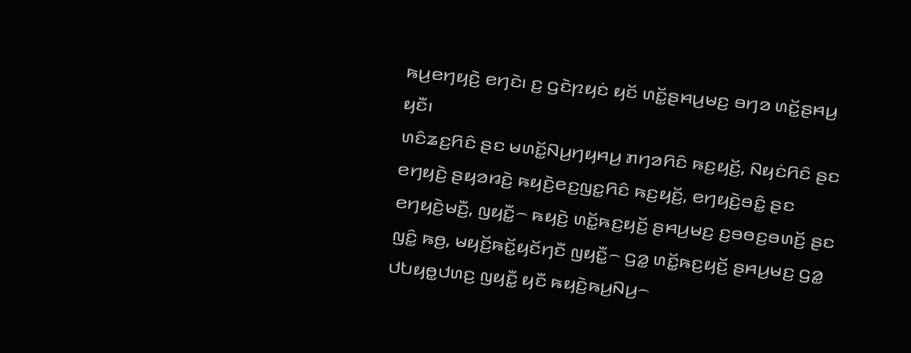ꤒꤣ꤬ꤕꤚꤟꤢꤧ꤬ ꤕꤚꤢꤧ꤯ ꤢ꤬ ꤞꤢꤧꤐꤟꤢꤦ ꤟꤢꤩ ꤛꤢꤩ꤭ꤔꤌꤣ꤬ꤗꤢ꤬ ꤋꤚꤤ ꤛꤢꤩ꤭ꤔꤌꤣ꤬ ꤟꤢꤪ꤯
ꤛꤢꤨꤘꤢ꤬ꤖꤢꤨ ꤔꤢ ꤗꤛꤢꤩ꤭ꤡꤣ꤬ꤚꤟꤌꤣ꤬ ꤊꤚꤤꤖꤢꤨ ꤒꤢ꤬ꤟꤢꤩ꤬, ꤡꤟꤢꤦꤖꤢꤨ ꤔꤢ ꤕꤚꤟꤢꤧ꤬ ꤔꤟꤤꤙꤢꤧ꤬ ꤒꤟꤢꤧ꤬ꤕꤢ꤬ꤜꤢ꤭ꤖꤢꤨ ꤒꤢ꤬ꤟꤢꤩ꤬, ꤕꤚꤟꤢꤧ꤬ꤋꤢꤨ꤭ ꤔꤢ ꤕꤚꤟꤢꤧ꤬ꤗꤢꤪ꤬, ꤜꤟꤢꤪ꤭꤮ ꤒꤟꤢꤧ꤬ ꤛꤢꤩ꤭ꤒꤢ꤬ꤟꤢꤩ꤬ ꤔꤌꤣ꤬ꤗꤢ꤬ ꤢ꤬ꤋꤥꤢ꤬ꤋꤛꤢꤩ꤬ ꤔꤢ ꤜꤢꤨ꤭ ꤒꤥ꤬, ꤗꤟꤢꤩ꤬ꤒꤢꤩ꤭ꤟꤢꤩꤚꤢꤪ ꤜꤟꤢꤪ꤭꤮ ꤞꤤ꤭ ꤛꤢꤩ꤭ꤒꤢ꤬ꤟꤢꤩ꤬ ꤔꤌꤣ꤬ꤗꤢ꤬ ꤞꤤ꤭ ꤓꤝꤟꤥ꤭ꤓꤛꤢ꤬ ꤜꤟꤢꤪ꤭ ꤟꤢꤪ ꤒꤟꤢꤧ꤬ꤒꤣ꤬ꤡꤣ꤬꤮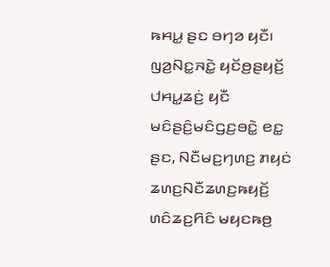ꤒꤌꤣ꤭ ꤔꤢ ꤋꤚꤤ ꤟꤢꤪ꤯
ꤜꤤ꤬ꤡꤢ꤭ꤏꤢꤧ꤭ ꤟꤢꤩꤥ꤬ꤔꤟꤢꤩ꤬ ꤓꤌꤣ꤭ꤘꤢꤦ꤬ ꤟꤢꤪ ꤗꤢꤨꤔꤢꤨ꤬ꤗꤢꤨꤞꤢ꤬ꤋꤢꤧ꤭ ꤕꤢ꤭ ꤔꤢ, ꤡꤢꤪꤗꤢ꤬ꤚꤛꤢ꤬ ꤊꤟꤢꤦ ꤘꤛꤢ꤬ꤡꤢꤪꤘꤛꤢ꤬ꤒꤟꤢꤩ꤬ ꤛꤢꤨꤘꤢ꤬ꤖꤢꤨ ꤗꤟꤢꤒꤥ꤬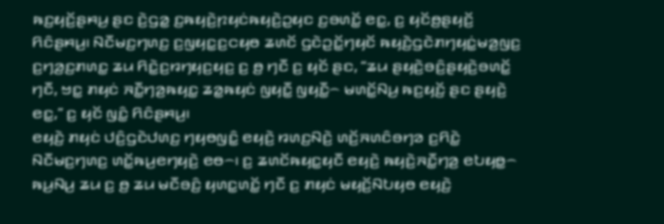ꤒꤢ꤬ꤟꤢꤩ꤬ꤔꤌꤣ꤬ ꤔꤢ ꤢꤧ꤬ꤞꤤ꤭ ꤢ꤬ꤒꤟꤢꤧ꤬ꤐꤟꤢꤦꤒꤟꤢꤧ꤬ꤑꤟꤢ ꤢ꤬ꤋꤛꤢꤩ꤭ ꤕꤢ꤭, ꤢ꤬ ꤟꤢꤩꤥ꤬ꤔꤟꤢꤩ꤬ ꤖꤢꤨꤔꤌꤣ꤬꤯ ꤡꤢꤪꤗꤢ꤬ꤚꤛꤢ꤬ ꤢ꤬ꤜꤟꤢ꤭ꤢ꤬ꤍꤟꤥ ꤘꤛꤢꤩ ꤞꤢꤧꤑꤢꤩ꤭ꤚꤟꤢꤩ ꤒꤟꤢꤧ꤬ꤞꤢꤧꤊꤚꤟꤢꤦ꤭ꤗꤤ꤬ꤜꤢ꤬ ꤢ꤬ꤚꤤ꤬ꤢ꤬ꤊꤛꤢ꤭ ꤘꤣ ꤖꤢꤧ꤭ꤢ꤬ꤙꤚꤟꤢ꤬ꤟꤢ꤬ ꤢ꤬ ꤥ꤬ ꤚꤢꤪ ꤢ꤬ ꤟꤢꤩ ꤔꤢ, “ꤘꤣ ꤔꤟꤢꤧ꤬ꤋꤢꤨ꤬ꤔꤟꤢꤧ꤬ꤋꤛꤢꤩ꤭ ꤚꤢꤪ, ꤠꤢ꤭ ꤊꤟꤢꤦ ꤏꤢꤪ꤭ꤚꤤ꤬ꤒꤟꤢ꤭ ꤘꤤ꤭ꤒꤟꤢꤦ ꤜꤟꤢꤪ꤭ ꤜꤟꤢꤪ꤭꤮ ꤗꤛꤢꤩ꤭ꤡꤣ꤬ ꤒꤢ꤬ꤟꤢꤩ꤬ ꤔꤢ ꤔꤟꤢꤧ꤬ ꤕꤢ꤭,” ꤢ꤬ ꤟꤢꤩ ꤜꤢꤨ꤭ ꤖꤢꤨꤔꤌꤣ꤬꤯
ꤕꤟꤢꤧ꤬ ꤊꤟꤢꤦ ꤓꤢꤨ꤬ꤞꤢꤧꤓꤛꤢ꤬ ꤚꤟꤥꤜꤢꤨ꤭ ꤕꤟꤢꤧ꤬ ꤙꤛꤢ꤬ꤡꤢꤧ꤬ ꤛꤢꤩ꤬ꤏꤛꤢꤨꤋꤚꤤ ꤢ꤬ꤖꤢꤧ꤭ ꤡꤢꤪꤗꤢ꤬ꤚꤛꤢ꤬ ꤛꤢꤩ꤭ꤒꤣ꤬ꤕꤚꤟꤢꤧ꤬ ꤕꤥ꤮꤯ ꤢ꤬ ꤘꤛꤢꤩꤒꤟꤢ꤭ꤟꤢꤪ ꤕꤟꤢꤧ꤬ ꤒꤟꤢꤧ꤬ꤏꤢꤪ꤭ꤚꤤ꤬ ꤕꤝꤟꤥ꤭꤮ ꤒꤣ꤬ꤡꤣ꤬ ꤘꤣ ꤢ꤬ ꤥ꤬ ꤘꤣ ꤗꤢꤪꤋꤢꤨ꤬ ꤟꤛꤢ꤭ꤛꤢꤩ꤭ ꤚꤢꤪ ꤢ꤬ ꤊꤟꤢꤦ ꤗꤟꤢꤩ꤬ꤡꤝꤟꤥ ꤕꤟꤢꤧ꤬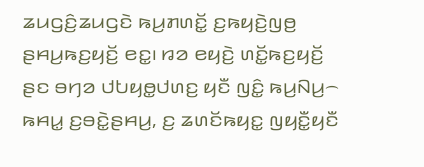ꤘꤣꤞꤢꤨ꤬ꤘꤣꤞꤢꤧ ꤒꤣ꤬ꤊꤛꤢꤩ꤭ ꤢ꤬ꤒꤟꤢꤧ꤬ꤜꤥ꤬ ꤔꤌꤣ꤬ꤒꤢ꤬ꤟꤢꤩ꤬ ꤕꤢ꤭꤯ ꤙꤤ ꤕꤟꤢꤧ꤬ ꤛꤢꤩ꤭ꤒꤢ꤬ꤟꤢꤩ꤬ ꤔꤢ ꤋꤚꤤ ꤓꤝꤟꤥ꤭ꤓꤛꤢ꤬ ꤟꤢꤪ ꤜꤢꤨ꤭ ꤒꤣ꤬ꤡꤣ꤬꤮ ꤒꤌꤣ꤭ ꤢ꤬ꤋꤢꤧ꤭ꤔꤌꤣ꤬, ꤢ꤬ ꤘꤛꤢꤩꤒꤟꤢ꤭ ꤜꤟꤢꤪ꤭ꤟꤢꤪ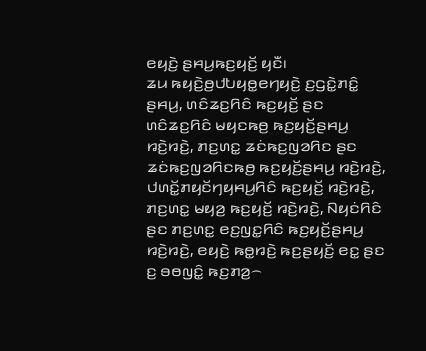ꤕꤟꤢꤧ꤬ ꤔꤌꤣ꤬ꤒꤢ꤬ꤟꤢꤩ꤬ ꤟꤢꤪ꤯
ꤘꤣ ꤒꤟꤢꤧ꤬ꤥ꤬ꤓꤝꤟꤥ꤭ꤕꤚꤟꤢꤧ꤬ ꤢ꤬ꤞꤢꤧ꤭ꤊꤢꤨ꤭ ꤔꤌꤣ꤬, ꤛꤢꤨꤘꤢ꤬ꤖꤢꤨ ꤒꤢ꤬ꤟꤢꤩ꤬ ꤔꤢ ꤛꤢꤨꤘꤢ꤬ꤖꤢꤨ ꤗꤟꤢꤒꤥ꤬ ꤒꤢ꤬ꤟꤢꤩ꤬ꤔꤌꤣ꤬ ꤙꤢꤧ꤬ꤙꤢꤧ꤬, ꤊꤢ꤬ꤛꤢ꤭ ꤘꤢꤦꤒꤢ꤬ꤜꤤꤖꤢ ꤔꤢ ꤘꤢꤦꤒꤢ꤬ꤜꤤꤖꤢꤒꤥ꤬ ꤒꤢ꤬ꤟꤢꤩ꤬ꤔꤌꤣ꤬ ꤙꤢꤧ꤬ꤙꤢꤧ꤬, ꤓꤛꤢꤩ꤭ꤊꤟꤢꤩꤚꤟꤌꤣ꤬ꤖꤢꤨ ꤒꤢ꤬ꤟꤢꤩ꤬ ꤙꤢꤧ꤬ꤙꤢꤧ꤬, ꤊꤢ꤬ꤛꤢ꤭ ꤗꤟꤤ꤬ ꤒꤢ꤬ꤟꤢꤩ꤬ ꤙꤢꤧ꤬ꤙꤢꤧ꤬, ꤡꤟꤢꤦꤖꤢꤨ ꤔꤢ ꤊꤢ꤬ꤛꤢ꤭ ꤕꤢ꤬ꤜꤢ꤭ꤖꤢꤨ ꤒꤢ꤬ꤟꤢꤩ꤬ꤔꤌꤣ꤬ ꤙꤢꤧ꤬ꤙꤢꤧ꤬, ꤕꤟꤢꤧ꤬ ꤒꤥ꤭ꤙꤢꤧ꤬ ꤒꤢ꤬ꤔꤟꤢꤩ꤬ ꤕꤢ꤭ ꤔꤢ ꤢ꤬ ꤋꤥꤜꤢꤨ꤭ ꤒꤢ꤬ꤊꤤ꤬꤮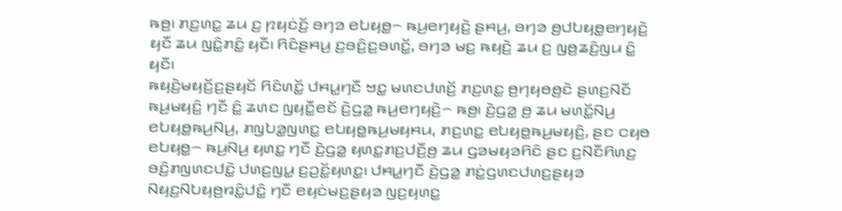ꤒꤥ꤬꤯ ꤊꤢ꤬ꤛꤢ꤭ ꤘꤣ ꤢ꤬ ꤐꤟꤢꤦꤢꤩ꤬ ꤋꤚꤤ ꤕꤝꤟꤥ꤭꤮ ꤒꤣ꤬ꤕꤚꤟꤢꤧ꤬ ꤔꤌꤣ꤬, ꤋꤚꤤ ꤥ꤬ꤓꤝꤟꤥ꤭ꤕꤚꤟꤢꤧ꤬ ꤟꤢꤪ ꤘꤣ ꤜꤢꤨ꤭ꤊꤢꤨ꤭ ꤟꤢꤪ꤯ ꤖꤢꤨꤔꤌꤣ꤬ ꤢ꤬ꤋꤢꤨ꤬ꤢ꤬ꤋꤛꤢꤩ꤭, ꤋꤚꤤ ꤗꤢ꤬ ꤒꤟꤢꤧ꤬ ꤘꤣ ꤢ꤬ ꤜꤥ꤬ꤘꤢꤨ꤬ꤜꤣ ꤢꤨ꤭ ꤟꤢꤪ꤯
ꤒꤟꤢꤧ꤬ꤗꤟꤢꤩ꤬ꤢ꤬ꤔꤟꤢꤩ ꤖꤢꤨꤛꤢꤩ꤭ ꤓꤌꤣ꤭ꤚꤢꤪ ꤠꤢ꤭ ꤗꤛꤢꤓꤛꤢꤩ꤬ ꤊꤢ꤬ꤛꤢ꤭ ꤥ꤬ꤚꤟꤥꤥ꤬ꤢꤧ ꤔꤛꤢ꤬ꤡꤢꤪ ꤒꤣ꤬ꤗꤟꤢꤨ꤬ ꤚꤢꤪ ꤢꤨ꤭ ꤘꤛꤢ ꤜꤟꤢꤪ꤭ꤕꤢꤩ ꤢꤧ꤬ꤞꤤ꤭ ꤒꤣ꤬ꤕꤚꤟꤢꤧ꤬꤮ ꤒꤥ꤬꤯ ꤢꤧ꤬ꤞꤤ꤭ ꤥ꤬ ꤘꤣ ꤗꤛꤢꤩ꤭ꤡꤣ꤬ ꤕꤝꤟꤥ꤭ꤒꤣ꤬ꤡꤣ꤬, ꤊꤜꤝꤤ꤭ꤜꤛꤢ꤭ ꤕꤝꤟꤥ꤭ꤒꤣ꤬ꤗꤟꤌꤣ, ꤊꤢ꤬ꤛꤢ꤭ ꤕꤝꤟꤥ꤭ꤒꤣ꤬ꤗꤟꤢꤨ꤬, ꤔꤢ ꤍꤟꤥ ꤕꤝꤟꤥ꤭꤮ ꤒꤣ꤬ꤡꤣ꤬ ꤟꤛꤢ꤭ ꤚꤢꤪ ꤢꤧ꤬ꤞꤤ꤭ ꤟꤛꤢ꤭ꤊꤢ꤬ꤓꤢꤪ꤬ꤥ꤬ ꤘꤣ ꤞꤤꤗꤟꤤꤖꤢꤨ ꤔꤢ ꤢ꤬ꤡꤢꤪꤖꤛꤢ꤬ ꤋꤢꤨ꤬ꤊꤜꤛꤢꤓꤢꤧ꤭ ꤓꤛꤢ꤬ꤜꤣ꤭ ꤢ꤬ꤑꤢꤩ꤭ꤟꤛꤢ꤭꤯ ꤓꤌꤣ꤭ꤚꤢꤪ ꤢꤧ꤬ꤞꤤ꤭ ꤊꤢꤦ꤭ꤞꤛꤢꤓꤛꤢ꤬ꤔꤟꤤ ꤡꤟꤢ꤬ꤡꤝꤟꤥ꤬ꤙꤢꤨ꤭ꤓꤢꤨ꤭ ꤚꤢꤪ ꤕꤟꤢꤦꤗꤢ꤬ꤔꤟꤤ ꤜꤢ꤬ꤟꤛꤢ꤭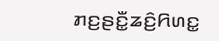ꤊꤢ꤬ꤔꤢꤪ꤭ꤘꤢꤨ꤬ꤖꤛꤢ꤭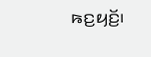ꤒꤢ꤬ꤟꤢꤩ꤬꤯